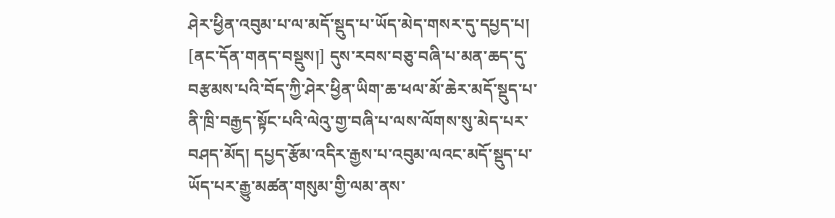ཤེར་ཕྱིན་འབུམ་པ་ལ་མདོ་སྡུད་པ་ཡོད་མེད་གསར་དུ་དཔྱད་པ།
[ནང་དོན་གནད་བསྡུས།] དུས་རབས་བཅུ་བཞི་པ་མན་ཆད་དུ་བརྩམས་པའི་བོད་ཀྱི་ཤེར་ཕྱིན་ཡིག་ཆ་ཕལ་མོ་ཆེར་མདོ་སྡུད་པ་ནི་ཁྲི་བརྒྱད་སྟོང་པའི་ལེའུ་གྱ་བཞི་པ་ལས་ལོགས་སུ་མེད་པར་བཤད་མོད། དཔྱད་རྩོམ་འདིར་རྒྱས་པ་འབུམ་ལའང་མདོ་སྡུད་པ་ཡོད་པར་རྒྱུ་མཚན་གསུམ་གྱི་ལམ་ནས་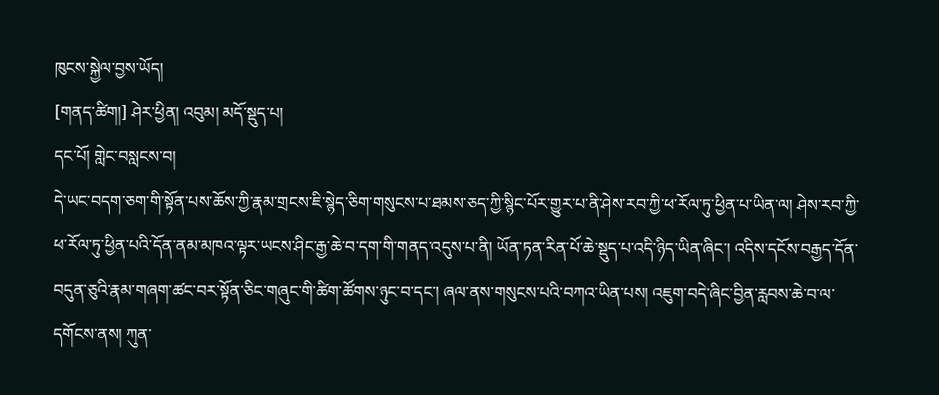ཁུངས་སྐྱེལ་བྱས་ཡོད།
[གནད་ཚིག།] ཤེར་ཕྱིན། འབུམ། མདོ་སྡུད་པ།
དང་པོ། གླེང་བསླངས་བ།
དེ་ཡང་བདག་ཅག་གི་སྟོན་པས་ཆོས་ཀྱི་རྣམ་གྲངས་ཇི་སྙེད་ཅིག་གསུངས་པ་ཐམས་ཅད་ཀྱི་སྙིང་པོར་གྱུར་པ་ནི་ཤེས་རབ་ཀྱི་ཕ་རོལ་ཏུ་ཕྱིན་པ་ཡིན་ལ། ཤེས་རབ་ཀྱི་ཕ་རོལ་ཏུ་ཕྱིན་པའི་དོན་ནམ་མཁའ་ལྟར་ཡངས་ཤིང་རྒྱ་ཆེ་བ་དག་གི་གནད་འདུས་པ་ནི། ཡོན་ཏན་རིན་པོ་ཆེ་སྡུད་པ་འདི་ཉིད་ཡིན་ཞིང་། འདིས་དངོས་བརྒྱད་དོན་བདུན་ཅུའི་རྣམ་གཞག་ཚང་བར་སྟོན་ཅིང་གཞུང་གི་ཚིག་ཚོགས་ཉུང་བ་དང་། ཞལ་ནས་གསུངས་པའི་བཀའ་ཡིན་པས། འཇུག་བདེ་ཞིང་བྱིན་རླབས་ཆེ་བ་ལ་དགོངས་ནས། ཀུན་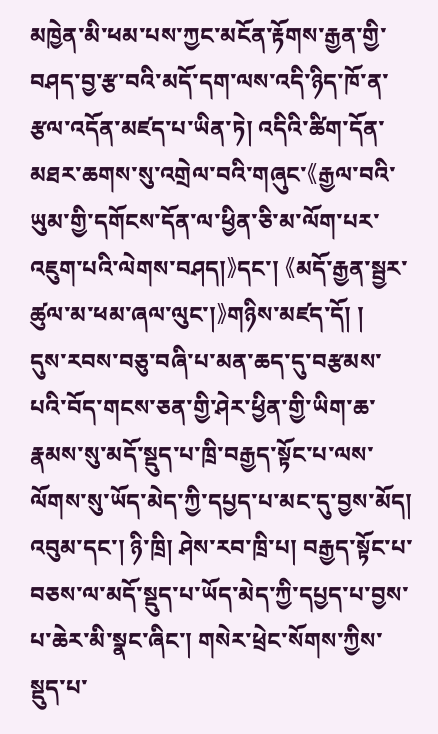མཁྱེན་མི་ཕམ་པས་ཀྱང་མངོན་རྟོགས་རྒྱན་གྱི་བཤད་བྱ་རྩ་བའི་མདོ་དག་ལས་འདི་ཉིད་ཁོ་ན་རྩལ་འདོན་མཛད་པ་ཡིན་ཏེ། འདིའི་ཚིག་དོན་མཐར་ཆགས་སུ་འགྲེལ་བའི་གཞུང་《རྒྱལ་བའི་ཡུམ་གྱི་དགོངས་དོན་ལ་ཕྱིན་ཅི་མ་ལོག་པར་འཇུག་པའི་ལེགས་བཤད།》དང་། 《མདོ་རྒྱན་སྦྱར་ཚུལ་མ་ཕམ་ཞལ་ལུང་།》གཉིས་མཛད་དོ། །
དུས་རབས་བཅུ་བཞི་པ་མན་ཆད་དུ་བརྩམས་པའི་བོད་གངས་ཅན་གྱི་ཤེར་ཕྱིན་གྱི་ཡིག་ཆ་རྣམས་སུ་མདོ་སྡུད་པ་ཁྲི་བརྒྱད་སྟོང་པ་ལས་ལོགས་སུ་ཡོད་མེད་ཀྱི་དཔྱད་པ་མང་དུ་བྱས་མོད། འབུམ་དང་། ཉི་ཁྲི། ཤེས་རབ་ཁྲི་པ། བརྒྱད་སྟོང་པ་བཅས་ལ་མདོ་སྡུད་པ་ཡོད་མེད་ཀྱི་དཔྱད་པ་བྱས་པ་ཆེར་མི་སྣང་ཞིང་། གསེར་ཕྲེང་སོགས་ཀྱིས་སྡུད་པ་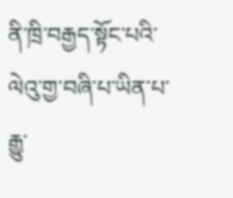ནི་ཁྲི་བརྒྱད་སྟོང་པའི་ལེའུ་གྱ་བཞི་པ་ཡིན་པ་རྒྱུ་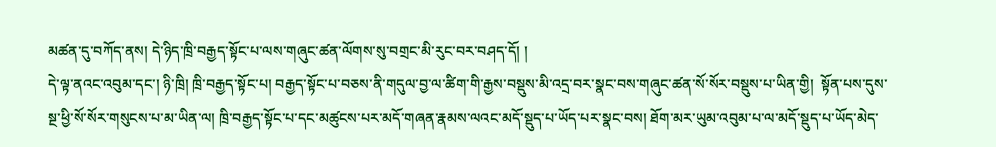མཚན་དུ་བཀོད་ནས། དེ་ཉིད་ཁྲི་བརྒྱད་སྟོང་པ་ལས་གཞུང་ཚན་ལོགས་སུ་བགྲང་མི་རུང་བར་བཤད་དོ། །
དེ་ལྟ་ནའང་འབུམ་དང་། ཉི་ཁྲི། ཁྲི་བརྒྱད་སྟོང་པ། བརྒྱད་སྟོང་པ་བཅས་ནི་གདུལ་བྱ་ལ་ཚིག་གི་རྒྱས་བསྡུས་མི་འདྲ་བར་སྣང་བས་གཞུང་ཚན་སོ་སོར་བསྡུས་པ་ཡིན་གྱི།  སྟོན་པས་དུས་སྔ་ཕྱི་སོ་སོར་གསུངས་པ་མ་ཡིན་ལ། ཁྲི་བརྒྱད་སྟོང་པ་དང་མཚུངས་པར་མདོ་གཞན་རྣམས་ལའང་མདོ་སྡུད་པ་ཡོད་པར་སྣང་བས། ཐོག་མར་ཡུམ་འབུམ་པ་ལ་མདོ་སྡུད་པ་ཡོད་མེད་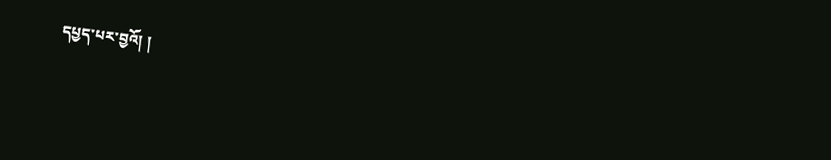དཔྱད་པར་བྱའོ། །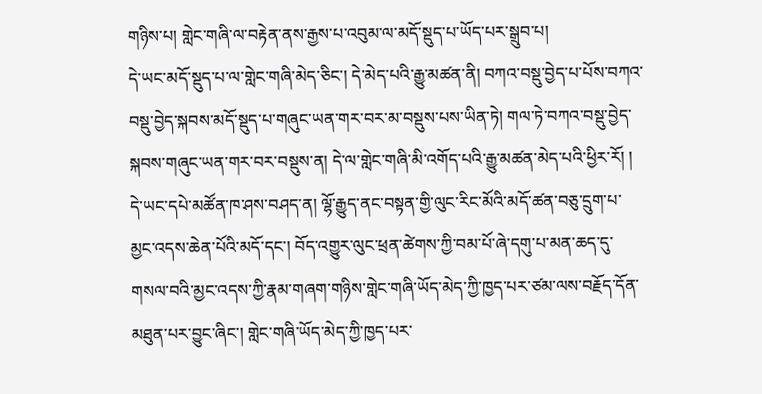གཉིས་པ། གླེང་གཞི་ལ་བརྟེན་ནས་རྒྱས་པ་འབུམ་ལ་མདོ་སྡུད་པ་ཡོད་པར་སྒྲུབ་པ།
དེ་ཡང་མདོ་སྡུད་པ་ལ་གླེང་གཞི་མེད་ཅིང་། དེ་མེད་པའི་རྒྱུ་མཚན་ནི། བཀའ་བསྡུ་བྱེད་པ་པོས་བཀའ་བསྡུ་བྱེད་སྐབས་མདོ་སྡུད་པ་གཞུང་ཡན་གར་བར་མ་བསྡུས་པས་ཡིན་ཏེ། གལ་ཏེ་བཀའ་བསྡུ་བྱེད་སྐབས་གཞུང་ཡན་གར་བར་བསྡུས་ན། དེ་ལ་གླེང་གཞི་མི་འགོད་པའི་རྒྱུ་མཚན་མེད་པའི་ཕྱིར་རོ། །
དེ་ཡང་དཔེ་མཚོན་ཁ་ཤས་བཤད་ན། ལྷོ་རྒྱུད་ནང་བསྟན་གྱི་ལུང་རིང་མོའི་མདོ་ཚན་བཅུ་དྲུག་པ་མྱང་འདས་ཆེན་པོའི་མདོ་དང་། བོད་འགྱུར་ལུང་ཕྲན་ཚེགས་ཀྱི་བམ་པོ་ཞེ་དགུ་པ་མན་ཆད་དུ་གསལ་བའི་མྱང་འདས་ཀྱི་རྣམ་གཞག་གཉིས་གླེང་གཞི་ཡོད་མེད་ཀྱི་ཁྱད་པར་ཙམ་ལས་བརྗོད་དོན་མཐུན་པར་བྱུང་ཞིང་། གླེང་གཞི་ཡོད་མེད་ཀྱི་ཁྱད་པར་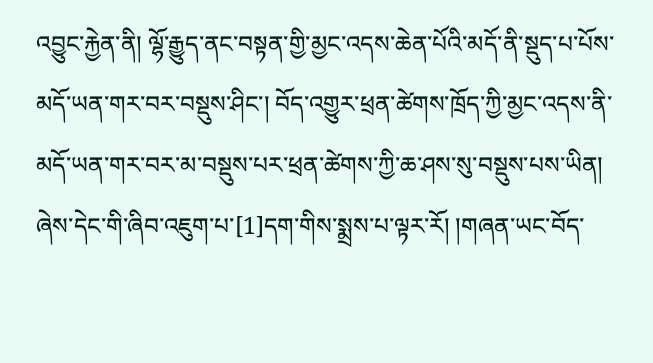འབྱུང་རྐྱེན་ནི། ལྷོ་རྒྱུད་ནང་བསྟན་གྱི་མྱང་འདས་ཆེན་པོའི་མདོ་ནི་སྡུད་པ་པོས་མདོ་ཡན་གར་བར་བསྡུས་ཤིང་། བོད་འགྱུར་ཕྲན་ཚེགས་ཁྲོད་ཀྱི་མྱང་འདས་ནི་མདོ་ཡན་གར་བར་མ་བསྡུས་པར་ཕྲན་ཚེགས་ཀྱི་ཆ་ཤས་སུ་བསྡུས་པས་ཡིན། ཞེས་དེང་གི་ཞིབ་འཇུག་པ་[1]དག་གིས་སྨྲས་པ་ལྟར་རོ། །གཞན་ཡང་བོད་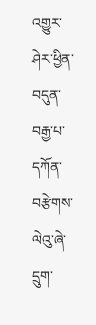འགྱུར་ཤེར་ཕྱིན་བདུན་བརྒྱ་པ་དཀོན་བརྩེགས་ལེའུ་ཞེ་དྲུག་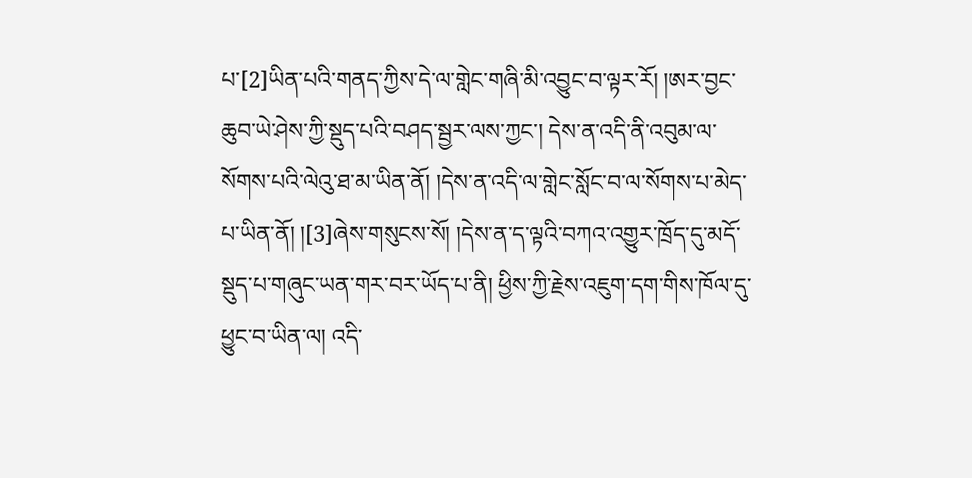པ་[2]ཡིན་པའི་གནད་ཀྱིས་དེ་ལ་གླེང་གཞི་མི་འབྱུང་བ་ལྟར་རོ། །ཨར་བྱང་ཆུབ་ཡེ་ཤེས་ཀྱི་སྡུད་པའི་བཤད་སྦྱར་ལས་ཀྱང་། དེས་ན་འདི་ནི་འབུམ་ལ་སོགས་པའི་ལེའུ་ཐ་མ་ཡིན་ནོ། །དེས་ན་འདི་ལ་གླེང་སློང་བ་ལ་སོགས་པ་མེད་པ་ཡིན་ནོ། །[3]ཞེས་གསུངས་སོ། །དེས་ན་ད་ལྟའི་བཀའ་འགྱུར་ཁྲོད་དུ་མདོ་སྡུད་པ་གཞུང་ཡན་གར་བར་ཡོད་པ་ནི། ཕྱིས་ཀྱི་རྗེས་འཇུག་དག་གིས་ཁོལ་དུ་ཕྱུང་བ་ཡིན་ལ། འདི་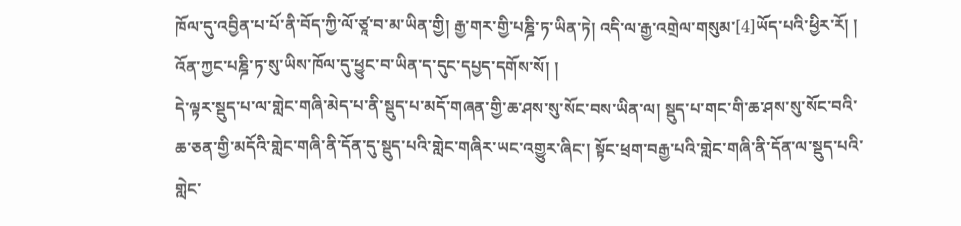ཁོལ་དུ་འབྱིན་པ་པོ་ནི་བོད་ཀྱི་ལོ་ཙཱ་བ་མ་ཡིན་གྱི། རྒྱ་གར་གྱི་པཎྜི་ཏ་ཡིན་ཏེ། འདི་ལ་རྒྱ་འགྲེལ་གསུམ་[4]ཡོད་པའི་ཕྱིར་རོ། ། འོན་ཀྱང་པཎྜི་ཏ་སུ་ཡིས་ཁོལ་དུ་ཕྱུང་བ་ཡིན་ད་དུང་དཔྱད་དགོས་སོ། །
དེ་ལྟར་སྡུད་པ་ལ་གླེང་གཞི་མེད་པ་ནི་སྡུད་པ་མདོ་གཞན་གྱི་ཆ་ཤས་སུ་སོང་བས་ཡིན་ལ། སྡུད་པ་གང་གི་ཆ་ཤས་སུ་སོང་བའི་ཆ་ཅན་གྱི་མདོའི་གླེང་གཞི་ནི་དོན་དུ་སྡུད་པའི་གླེང་གཞིར་ཡང་འགྱུར་ཞིང་། སྟོང་ཕྲག་བརྒྱ་པའི་གླེང་གཞི་ནི་དོན་ལ་སྡུད་པའི་གླེང་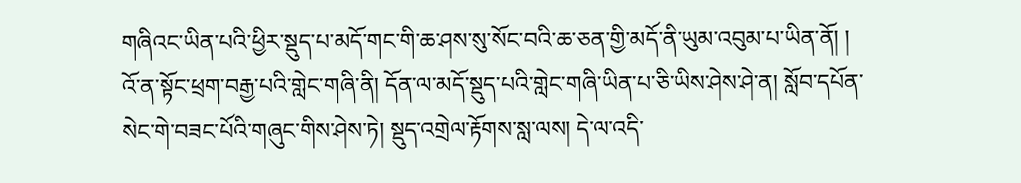གཞིའང་ཡིན་པའི་ཕྱིར་སྡུད་པ་མདོ་གང་གི་ཆ་ཤས་སུ་སོང་བའི་ཆ་ཅན་གྱི་མདོ་ནི་ཡུམ་འབུམ་པ་ཡིན་ནོ། །
འོ་ན་སྟོང་ཕྲག་བརྒྱ་པའི་གླེང་གཞི་ནི། དོན་ལ་མདོ་སྡུད་པའི་གླེང་གཞི་ཡིན་པ་ཅི་ཡིས་ཤེས་ཤེ་ན། སློབ་དཔོན་སེང་གེ་བཟང་པོའི་གཞུང་གིས་ཤེས་ཏེ། སྡུད་འགྲེལ་རྟོགས་སླ་ལས། དེ་ལ་འདི་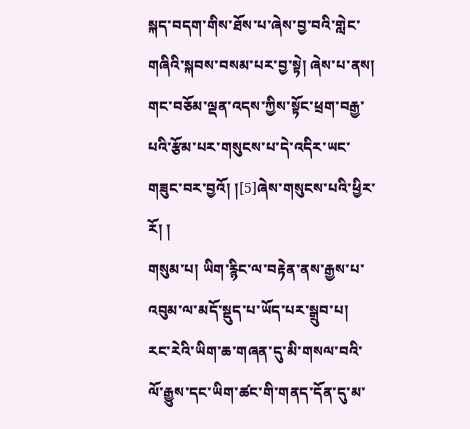སྐད་བདག་གིས་ཐོས་པ་ཞེས་བྱ་བའི་གླེང་གཞིའི་སྐབས་བསམ་པར་བྱ་སྟེ། ཞེས་པ་ནས། གང་བཅོམ་ལྡན་འདས་ཀྱིས་སྟོང་ཕྲག་བརྒྱ་པའི་རྩོམ་པར་གསུངས་པ་དེ་འདིར་ཡང་གཟུང་བར་བྱའོ། །[5]ཞེས་གསུངས་པའི་ཕྱིར་རོ། །
གསུམ་པ། ཡིག་རྙིང་ལ་བརྟེན་ནས་རྒྱས་པ་འབུམ་ལ་མདོ་སྡུད་པ་ཡོད་པར་སྒྲུབ་པ།
རང་རེའི་ཡིག་ཆ་གཞན་དུ་མི་གསལ་བའི་ལོ་རྒྱུས་དང་ཡིག་ཚང་གི་གནད་དོན་དུ་མ་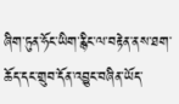ཞིག་ཏུན་ཧོང་ཡིག་རྙིང་ལ་བརྟེན་ནས་ཐག་ཆོད་དང་གྲུབ་དོན་འབྱུང་བཞིན་ཡོད་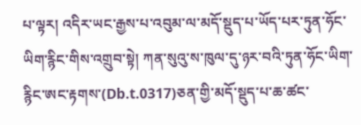པ་ལྟར། འདིར་ཡང་རྒྱས་པ་འབུམ་ལ་མདོ་སྡུད་པ་ཡོད་པར་ཏུན་ཧོང་ཡིག་རྙིང་གིས་འགྲུབ་སྟེ། ཀན་སུའུ་ས་ཁུལ་དུ་ཉར་བའི་ཏུན་ཧོང་ཡིག་རྙིང་ཨང་རྟགས་(Db.t.0317)ཅན་གྱི་མདོ་སྡུད་པ་ཆ་ཚང་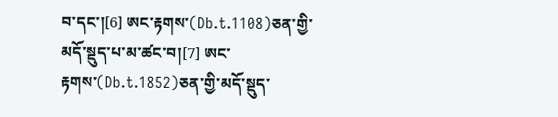བ་དང་།[6] ཨང་རྟགས་(Db.t.1108)ཅན་གྱི་མདོ་སྡུད་པ་མ་ཚང་བ།[7] ཨང་རྟགས་(Db.t.1852)ཅན་གྱི་མདོ་སྡུད་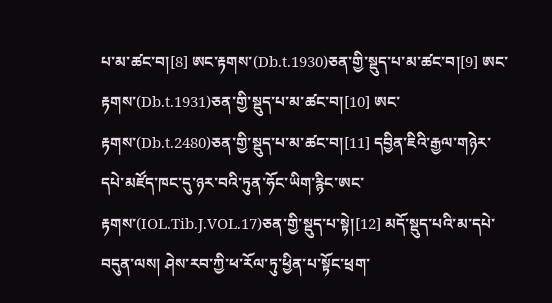པ་མ་ཚང་བ།[8] ཨང་རྟགས་(Db.t.1930)ཅན་གྱི་སྡུད་པ་མ་ཚང་བ།[9] ཨང་རྟགས་(Db.t.1931)ཅན་གྱི་སྡུད་པ་མ་ཚང་བ།[10] ཨང་རྟགས་(Db.t.2480)ཅན་གྱི་སྡུད་པ་མ་ཚང་བ།[11] དབྱིན་ཇིའི་རྒྱལ་གཉེར་དཔེ་མཛོད་ཁང་དུ་ཉར་བའི་ཏུན་ཧོང་ཡིག་རྙིང་ཨང་རྟགས་(IOL.Tib.J.VOL.17)ཅན་གྱི་སྡུད་པ་སྟེ།[12] མདོ་སྡུད་པའི་མ་དཔེ་བདུན་ལས། ཤེས་རབ་ཀྱི་ཕ་རོལ་ཏུ་ཕྱིན་པ་སྟོང་ཕྲག་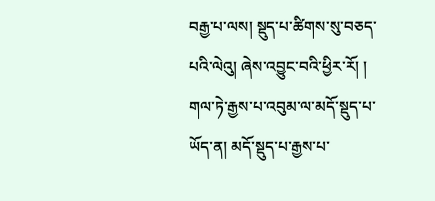བརྒྱ་པ་ལས། སྡུད་པ་ཚིགས་སུ་བཅད་པའི་ལེའུ། ཞེས་འབྱུང་བའི་ཕྱིར་རོ། །
གལ་ཏེ་རྒྱས་པ་འབུམ་ལ་མདོ་སྡུད་པ་ཡོད་ན། མདོ་སྡུད་པ་རྒྱས་པ་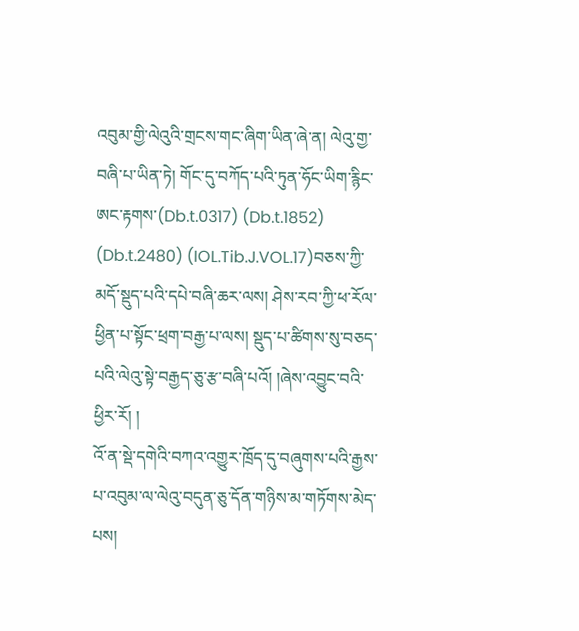འབུམ་གྱི་ལེའུའི་གྲངས་གང་ཞིག་ཡིན་ཞེ་ན། ལེའུ་གྱ་བཞི་པ་ཡིན་ཏེ། གོང་དུ་བཀོད་པའི་ཏུན་ཧོང་ཡིག་རྙིང་ཨང་རྟགས་(Db.t.0317) (Db.t.1852) (Db.t.2480) (IOL.Tib.J.VOL.17)བཅས་ཀྱི་མདོ་སྡུད་པའི་དཔེ་བཞི་ཆར་ལས། ཤེས་རབ་ཀྱི་ཕ་རོལ་ཕྱིན་པ་སྟོང་ཕྲག་བརྒྱ་པ་ལས། སྡུད་པ་ཚིགས་སུ་བཅད་པའི་ལེའུ་སྟེ་བརྒྱད་ཅུ་རྩ་བཞི་པའོ། །ཞེས་འབྱུང་བའི་ཕྱིར་རོ། །
འོ་ན་སྡེ་དགེའི་བཀའ་འགྱུར་ཁྲོད་དུ་བཞུགས་པའི་རྒྱས་པ་འབུམ་ལ་ལེའུ་བདུན་ཅུ་དོན་གཉིས་མ་གཏོགས་མེད་པས།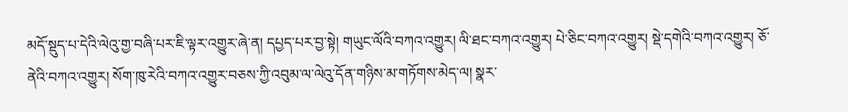མདོ་སྡུད་པ་དེའི་ལེའུ་གྱ་བཞི་པར་ཇི་ལྟར་འགྱུར་ཞེ་ན། དཔྱད་པར་བྱ་སྟེ། གཡུང་ལོའི་བཀའ་འགྱུར། ལི་ཐང་བཀའ་འགྱུར། པེ་ཅིང་བཀའ་འགྱུར། སྡེ་དགེའི་བཀའ་འགྱུར། ཅོ་ནེའི་བཀའ་འགྱུར། སོག་ཁུ་རེའི་བཀའ་འགྱུར་བཅས་ཀྱི་འབུམ་ལ་ལེའུ་དོན་གཉིས་མ་གཏོགས་མེད་ལ། སྣར་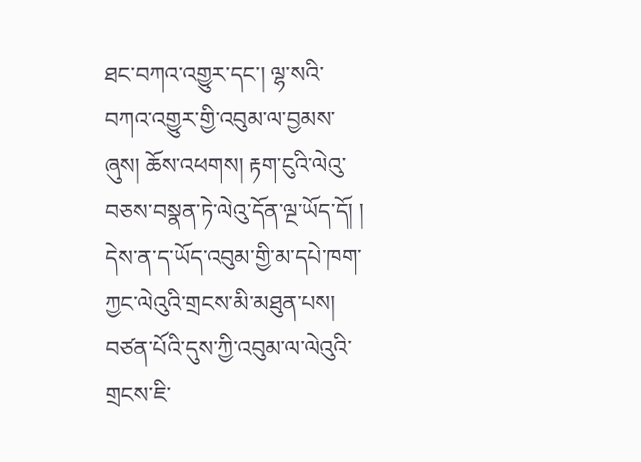ཐང་བཀའ་འགྱུར་དང་། ལྷ་སའི་བཀའ་འགྱུར་གྱི་འབུམ་ལ་བྱམས་ཞུས། ཆོས་འཕགས། རྟག་ངུའི་ལེའུ་བཅས་བསྣན་ཏེ་ལེའུ་དོན་ལྔ་ཡོད་དོ། །
དེས་ན་ད་ཡོད་འབུམ་གྱི་མ་དཔེ་ཁག་ཀྱང་ལེའུའི་གྲངས་མི་མཐུན་པས། བཙན་པོའི་དུས་ཀྱི་འབུམ་ལ་ལེའུའི་གྲངས་ཇི་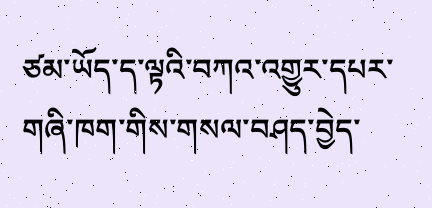ཙམ་ཡོད་ད་ལྟའི་བཀའ་འགྱུར་དཔར་གཞི་ཁག་གིས་གསལ་བཤད་བྱེད་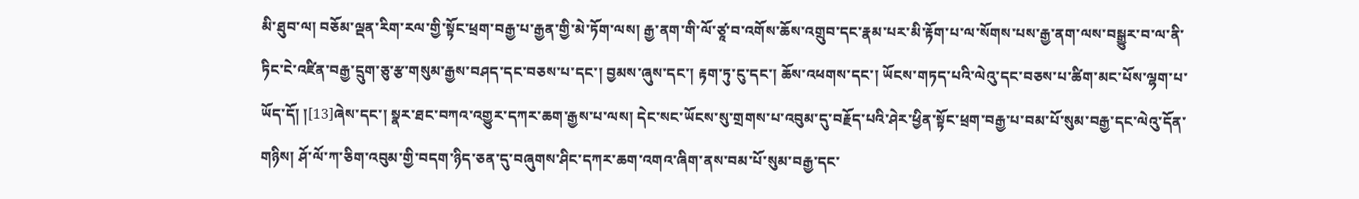མི་ཐུབ་ལ། བཅོམ་ལྡན་རིག་རལ་གྱི་སྟོང་ཕྲག་བརྒྱ་པ་རྒྱན་གྱི་མེ་ཏོག་ལས། རྒྱ་ནག་གི་ལོ་ཙཱ་བ་འགོས་ཆོས་འགྲུབ་དང་རྣམ་པར་མི་རྟོག་པ་ལ་སོགས་པས་རྒྱ་ནག་ལས་བསྒྱུར་བ་ལ་ནི་ཏིང་ངེ་འཛིན་བརྒྱ་དྲུག་ཅུ་རྩ་གསུམ་རྒྱས་བཤད་དང་བཅས་པ་དང་། བྱམས་ཞུས་དང་། རྟག་ཏུ་ངུ་དང་། ཆོས་འཕགས་དང་། ཡོངས་གཏད་པའི་ལེའུ་དང་བཅས་པ་ཚིག་མང་པོས་ལྷག་པ་ཡོད་དོ། །[13]ཞེས་དང་། སྣར་ཐང་བཀའ་འགྱུར་དཀར་ཆག་རྒྱས་པ་ལས། དེང་སང་ཡོངས་སུ་གྲགས་པ་འབུམ་དུ་བརྗོད་པའི་ཤེར་ཕྱིན་སྟོང་ཕྲག་བརྒྱ་པ་བམ་པོ་སུམ་བརྒྱ་དང་ལེའུ་དོན་གཉིས། ཤོ་ལོ་ཀ་ཅིག་འབུམ་གྱི་བདག་ཉིད་ཅན་དུ་བཞུགས་ཤིང་དཀར་ཆག་འགའ་ཞིག་ནས་བམ་པོ་སུམ་བརྒྱ་དང་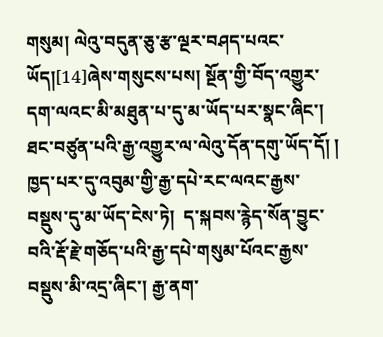གསུམ། ལེའུ་བདུན་ཅུ་རྩ་ལྔར་བཤད་པའང་ཡོད།[14]ཞེས་གསུངས་པས། སྔོན་གྱི་བོད་འགྱུར་དག་ལའང་མི་མཐུན་པ་དུ་མ་ཡོད་པར་སྣང་ཞིང་། ཐང་བཙུན་པའི་རྒྱ་འགྱུར་ལ་ལེའུ་དོན་དགུ་ཡོད་དོ། །
ཁྱད་པར་དུ་འབུམ་གྱི་རྒྱ་དཔེ་རང་ལའང་རྒྱས་བསྡུས་དུ་མ་ཡོད་ངེས་ཏེ།  ད་སྐབས་རྙེད་སོན་བྱུང་བའི་རྡོ་རྗེ་གཅོད་པའི་རྒྱ་དཔེ་གསུམ་པོའང་རྒྱས་བསྡུས་མི་འདྲ་ཞིང་། རྒྱ་ནག་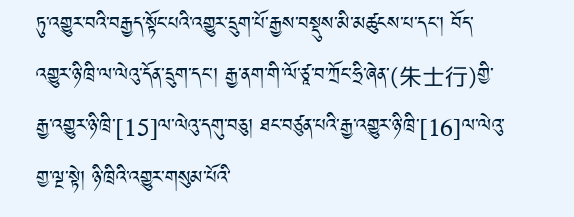ཏུ་འགྱུར་བའི་བརྒྱད་སྟོང་པའི་འགྱུར་དྲུག་པོ་རྒྱས་བསྡུས་མི་མཚུངས་པ་དང་། བོད་འགྱུར་ཉི་ཁྲི་ལ་ལེའུ་དོན་དྲུག་དང་། རྒྱ་ནག་གི་ལོ་ཙཱ་བ་ཀྲོང་ཧྲི་ཞེན་(朱士行)གྱི་རྒྱ་འགྱུར་ཉི་ཁྲི་[15]ལ་ལེའུ་དགུ་བཅུ། ཐང་བཙུན་པའི་རྒྱ་འགྱུར་ཉི་ཁྲི་[16]ལ་ལེའུ་གྱ་ལྔ་སྟེ། ཉི་ཁྲིའི་འགྱུར་གསུམ་པོའི་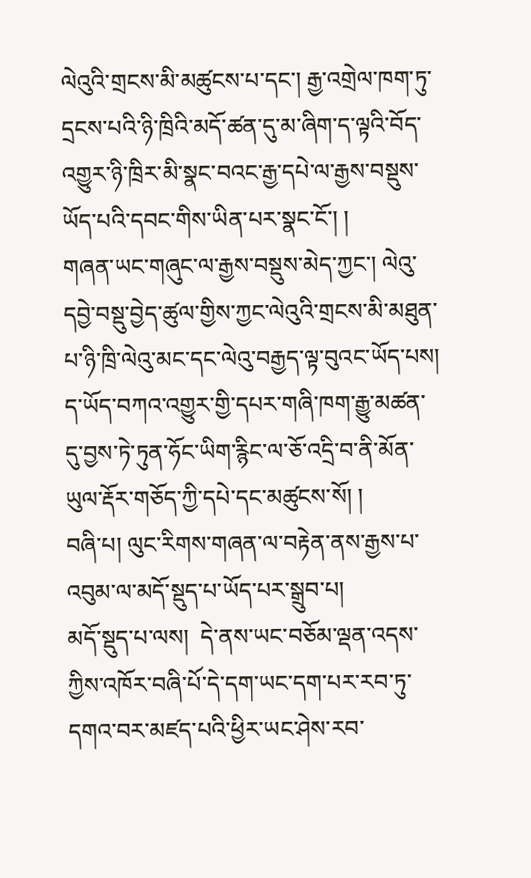ལེའུའི་གྲངས་མི་མཚུངས་པ་དང་། རྒྱ་འགྲེལ་ཁག་ཏུ་དྲངས་པའི་ཉི་ཁྲིའི་མདོ་ཚན་དུ་མ་ཞིག་ད་ལྟའི་བོད་འགྱུར་ཉི་ཁྲིར་མི་སྣང་བའང་རྒྱ་དཔེ་ལ་རྒྱས་བསྡུས་ཡོད་པའི་དབང་གིས་ཡིན་པར་སྣང་ངོ་། །
གཞན་ཡང་གཞུང་ལ་རྒྱས་བསྡུས་མེད་ཀྱང་། ལེའུ་དབྱེ་བསྡུ་བྱེད་ཚུལ་གྱིས་ཀྱང་ལེའུའི་གྲངས་མི་མཐུན་པ་ཉི་ཁྲི་ལེའུ་མང་དང་ལེའུ་བརྒྱད་ལྟ་བུའང་ཡོད་པས། ད་ཡོད་བཀའ་འགྱུར་གྱི་དཔར་གཞི་ཁག་རྒྱུ་མཚན་དུ་བྱས་ཏེ་ཏུན་ཧོང་ཡིག་རྙིང་ལ་ཅོ་འདྲི་བ་ནི་མོན་ཡུལ་རྡོར་གཅོད་ཀྱི་དཔེ་དང་མཚུངས་སོ། །
བཞི་པ། ལུང་རིགས་གཞན་ལ་བརྟེན་ནས་རྒྱས་པ་འབུམ་ལ་མདོ་སྡུད་པ་ཡོད་པར་སྒྲུབ་པ།
མདོ་སྡུད་པ་ལས།  དེ་ནས་ཡང་བཅོམ་ལྡན་འདས་ཀྱིས་འཁོར་བཞི་པོ་དེ་དག་ཡང་དག་པར་རབ་ཏུ་དགའ་བར་མཛད་པའི་ཕྱིར་ཡང་ཤེས་རབ་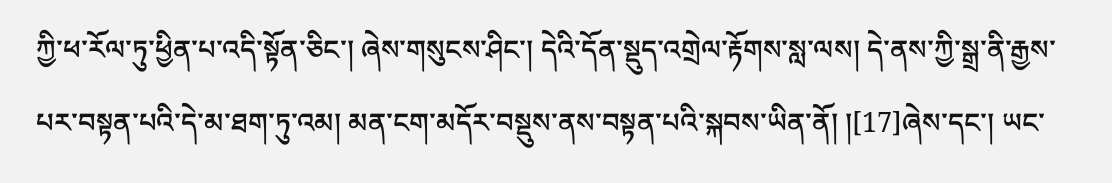ཀྱི་ཕ་རོལ་ཏུ་ཕྱིན་པ་འདི་སྟོན་ཅིང་། ཞེས་གསུངས་ཤིང་། དེའི་དོན་སྡུད་འགྲེལ་རྟོགས་སླ་ལས། དེ་ནས་ཀྱི་སྒྲ་ནི་རྒྱས་པར་བསྟན་པའི་དེ་མ་ཐག་ཏུ་འམ། མན་ངག་མདོར་བསྡུས་ནས་བསྟན་པའི་སྐབས་ཡིན་ནོ། །[17]ཞེས་དང་། ཡང་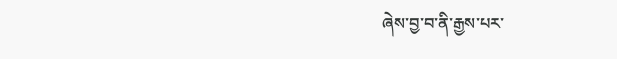ཞེས་བྱ་བ་ནི་རྒྱས་པར་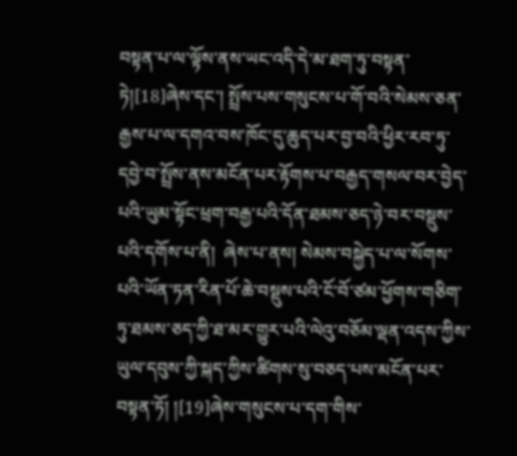བསྟན་པ་ལ་ལྟོས་ནས་ཡང་འདི་དེ་མ་ཐག་ཏུ་བསྟན་ཏེ།[18]ཞེས་དང་། སྤྲོས་པས་གསུངས་པ་གོ་བའི་སེམས་ཅན་རྒྱས་པ་ལ་དགའ་བས་ཁོང་དུ་ཆུད་པར་བྱ་བའི་ཕྱིར་རབ་ཏུ་དབྱེ་བ་སྤྲོས་ནས་མངོན་པར་རྟོགས་པ་བརྒྱད་གསལ་བར་བྱེད་པའི་ཡུམ་སྟོང་ཕྲག་བརྒྱ་པའི་དོན་ཐམས་ཅད་ཉེ་བར་བསྡུས་པའི་དགོས་པ་ནི།  ཞེས་པ་ནས། སེམས་བསྐྱེད་པ་ལ་སོགས་པའི་ཡོན་ཏན་རིན་པོ་ཆེ་བསྡུས་པའི་ངོ་བོ་ཙམ་ཕྱོགས་གཅིག་ཏུ་ཐམས་ཅད་ཀྱི་ཐ་མར་གྱུར་པའི་ལེའུ་བཅོམ་ལྡན་འདས་ཀྱིས་ཡུལ་དབུས་ཀྱི་སྐད་ཀྱིས་ཚིགས་སུ་བཅད་པས་མངོན་པར་བསྟན་ཏོ། །[19]ཞེས་གསུངས་པ་དག་གིས་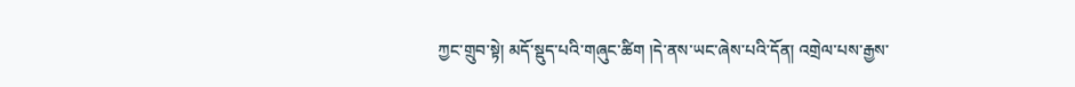ཀྱང་གྲུབ་སྟེ། མདོ་སྡུད་པའི་གཞུང་ཚིག །དེ་ནས་ཡང་ཞེས་པའི་དོན། འགྲེལ་པས་རྒྱས་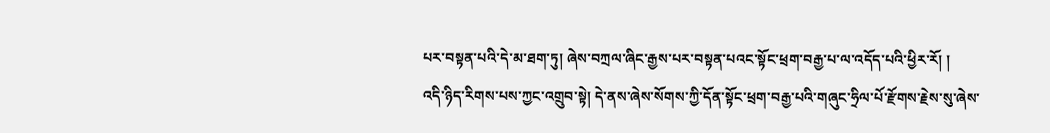པར་བསྟན་པའི་དེ་མ་ཐག་ཏུ། ཞེས་བཀྲལ་ཞིང་རྒྱས་པར་བསྟན་པའང་སྟོང་ཕྲག་བརྒྱ་པ་ལ་འདོད་པའི་ཕྱིར་རོ། །
འདི་ཉིད་རིགས་པས་ཀྱང་འགྲུབ་སྟེ། དེ་ནས་ཞེས་སོགས་ཀྱི་དོན་སྟོང་ཕྲག་བརྒྱ་པའི་གཞུང་ཧྲིལ་པོ་རྫོགས་རྗེས་སུ་ཞེས་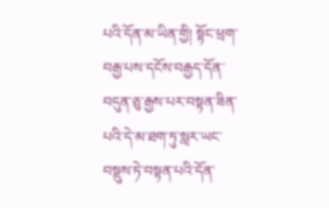པའི་དོན་མ་ཡིན་གྱི། སྟོང་ཕྲག་བརྒྱ་པས་དངོས་བརྒྱད་དོན་བདུན་ཅུ་རྒྱས་པར་བསྟན་ཟིན་པའི་དེ་མ་ཐག་ཏུ་སླར་ཡང་བསྡུས་ཏེ་བསྟན་པའི་དོན་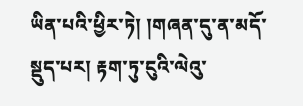ཡིན་པའི་ཕྱིར་ཏེ། །གཞན་དུ་ན་མདོ་སྡུད་པར། རྟག་ཏུ་ངུའི་ལེའུ་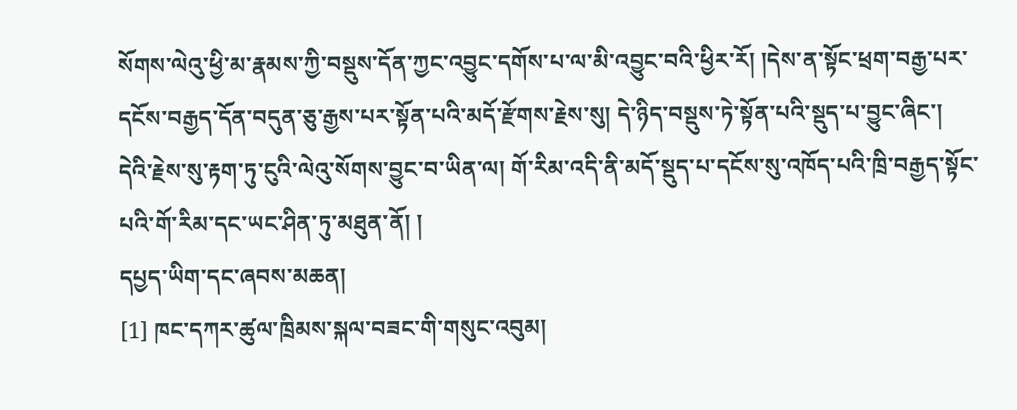སོགས་ལེའུ་ཕྱི་མ་རྣམས་ཀྱི་བསྡུས་དོན་ཀྱང་འབྱུང་དགོས་པ་ལ་མི་འབྱུང་བའི་ཕྱིར་རོ། །དེས་ན་སྟོང་ཕྲག་བརྒྱ་པར་དངོས་བརྒྱད་དོན་བདུན་ཅུ་རྒྱས་པར་སྟོན་པའི་མདོ་རྫོགས་རྗེས་སུ། དེ་ཉིད་བསྡུས་ཏེ་སྟོན་པའི་སྡུད་པ་བྱུང་ཞིང་། དེའི་རྗེས་སུ་རྟག་ཏུ་ངུའི་ལེའུ་སོགས་བྱུང་བ་ཡིན་ལ། གོ་རིམ་འདི་ནི་མདོ་སྡུད་པ་དངོས་སུ་འཁོད་པའི་ཁྲི་བརྒྱད་སྟོང་པའི་གོ་རིམ་དང་ཡང་ཤིན་ཏུ་མཐུན་ནོ། །
དཔྱད་ཡིག་དང་ཞབས་མཆན།
[1] ཁང་དཀར་ཚུལ་ཁྲིམས་སྐལ་བཟང་གི་གསུང་འབུམ།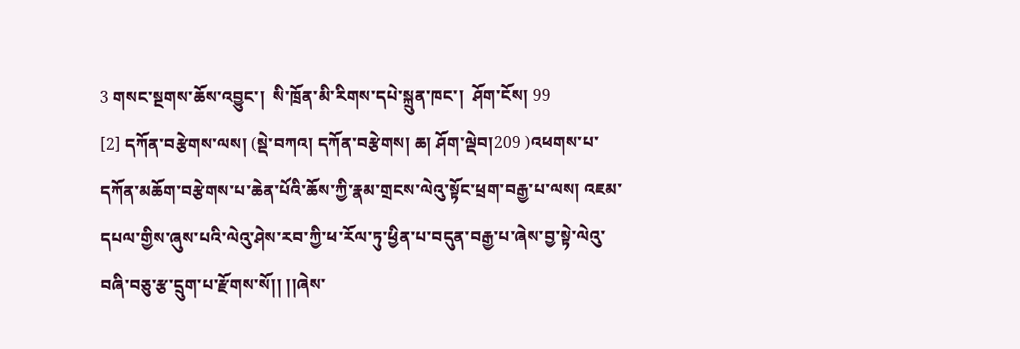3 གསང་སྔགས་ཆོས་འབྱུང་།  སི་ཁྲོན་མི་རིགས་དཔེ་སྐྲུན་ཁང་།  ཤོག་ངོས། 99
[2] དཀོན་བརྩེགས་ལས། (སྡེ་བཀའ། དཀོན་བརྩེགས། ཆ། ཤོག་ལྡེབ།209 )འཕགས་པ་དཀོན་མཆོག་བརྩེགས་པ་ཆེན་པོའི་ཆོས་ཀྱི་རྣམ་གྲངས་ལེའུ་སྟོང་ཕྲག་བརྒྱ་པ་ལས། འཇམ་དཔལ་གྱིས་ཞུས་པའི་ལེའུ་ཤེས་རབ་ཀྱི་ཕ་རོལ་ཏུ་ཕྱིན་པ་བདུན་བརྒྱ་པ་ཞེས་བྱ་སྟེ་ལེའུ་བཞི་བཅུ་རྩ་དྲུག་པ་རྫོགས་སོ།། །།ཞེས་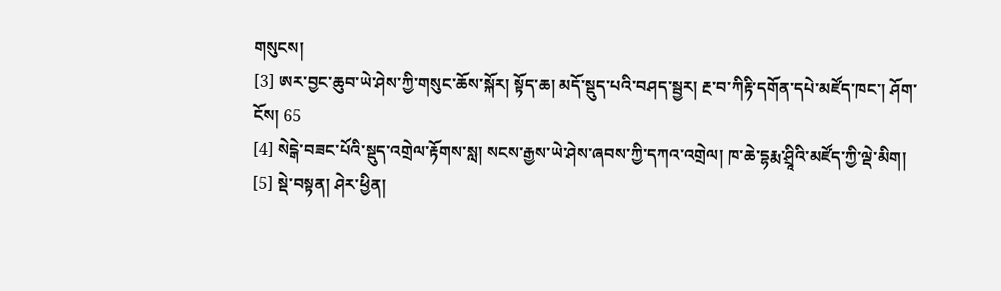གསུངས།
[3] ཨར་བྱང་ཆུབ་ཡེ་ཤེས་ཀྱི་གསུང་ཆོས་སྐོར། སྟོད་ཆ། མདོ་སྡུད་པའི་བཤད་སྦྱར། རྔ་བ་ཀིརྟི་དགོན་དཔེ་མཛོད་ཁང་། ཤོག་ངོས། 65
[4] སེངྒེ་བཟང་པོའི་སྡུད་འགྲེལ་རྟོགས་སླ། སངས་རྒྱས་ཡེ་ཤེས་ཞབས་ཀྱི་དཀའ་འགྲེལ། ཁ་ཆེ་དྷརྨ་ཤྲཱིའི་མཛོད་ཀྱི་ལྡེ་མིག།
[5] སྡེ་བསྟན། ཤེར་ཕྱིན།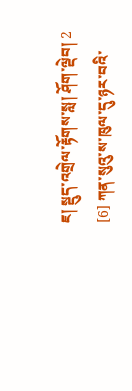ཇ། སྡུད་འགྲེལ་རྟོགས་སླ། ཤོག་ལྡེབ། 2
[6] ཀན་སུའུ་ས་ཁུལ་དུ་ཉར་བའི་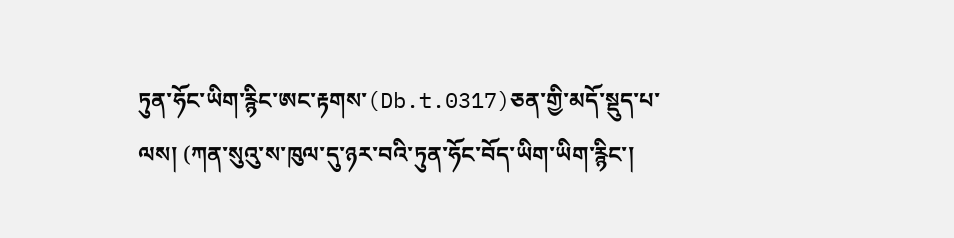ཏུན་ཧོང་ཡིག་རྙིང་ཨང་རྟགས་(Db.t.0317)ཅན་གྱི་མདོ་སྡུད་པ་ལས། (ཀན་སུའུ་ས་ཁུལ་དུ་ཉར་བའི་ཏུན་ཧོང་བོད་ཡིག་ཡིག་རྙིང་།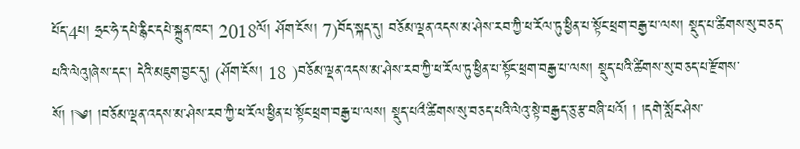པོད་4པ། ཧྲང་ཧེ་དཔེ་རྙིང་དཔེ་སྐྲུན་ཁང་། 2018ལོ། ཤོག་ངོས། 7)བོད་སྐད་དུ། བཅོམ་ལྡན་འདས་མ་ཤེས་རབ་ཀྱི་ཕ་རོལ་ཏུ་ཕྱིན་པ་སྟོང་ཕྲག་བརྒྱ་པ་ལས། སྡུད་པ་ཚིགས་སུ་བཅད་པའི་ལེའུ།ཞེས་དང་། དེའི་མཇུག་བྱང་དུ། (ཤོག་ངོས། 18 )བཅོམ་ལྡན་འདས་མ་ཤེས་རབ་ཀྱི་ཕ་རོལ་ཏུ་ཕྱིན་པ་སྟོང་ཕྲག་བརྒྱ་པ་ལས། སྡུད་པའི་ཚིགས་སུ་བཅད་པ་རྫོགས་སོ། །༄། །བཅོམ་ལྡན་འདས་མ་ཤེས་རབ་ཀྱི་ཕ་རོལ་ཕྱིན་པ་སྟོང་ཕྲག་བརྒྱ་པ་ལས། སྡུད་པའྀ་ཚིགས་སུ་བཅད་པའི་ལེའུ་སྟེ་བརྒྱད་ཅུ་རྩ་བཞི་པའོ། ། །དགེ་སློང་ཤེས་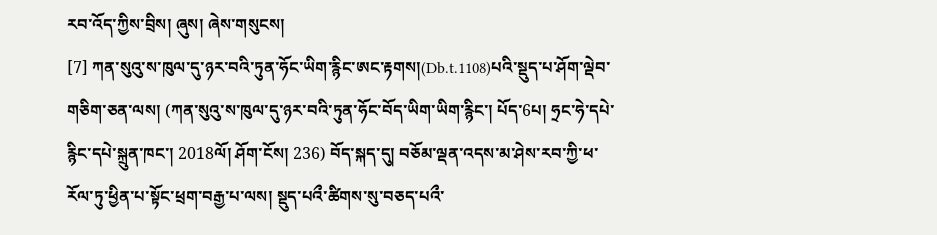རབ་འོད་ཀྱིས་བྲིས། ཞུས། ཞེས་གསུངས།
[7] ཀན་སུའུ་ས་ཁུལ་དུ་ཉར་བའི་ཏུན་ཧོང་ཡིག་རྙིང་ཨང་རྟགས།(Db.t.1108)པའི་སྡུད་པ་ཤོག་ལྡེབ་གཅིག་ཅན་ལས། (ཀན་སུའུ་ས་ཁུལ་དུ་ཉར་བའི་ཏུན་ཧོང་བོད་ཡིག་ཡིག་རྙིང་། པོད་6པ། ཧྲང་ཧེ་དཔེ་རྙིང་དཔེ་སྐྲུན་ཁང་། 2018ལོ། ཤོག་ངོས། 236) བོད་སྐད་དུ། བཅོམ་ལྡན་འདས་མ་ཤེས་རབ་ཀྱི་ཕ་རོལ་ཏུ་ཕྱིན་པ་སྟོང་ཕྲག་བརྒྱ་པ་ལས། སྡུད་པའྀ་ཚིགས་སུ་བཅད་པའྀ་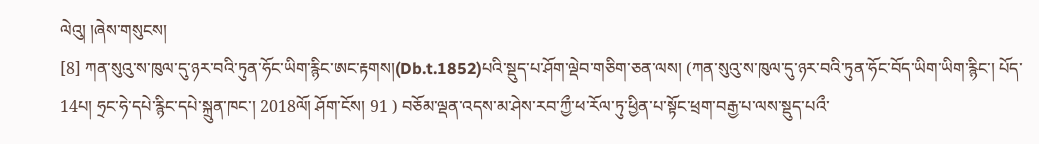ལེའུ། །ཞེས་གསུངས།
[8] ཀན་སུའུ་ས་ཁུལ་དུ་ཉར་བའི་ཏུན་ཧོང་ཡིག་རྙིང་ཨང་རྟགས།(Db.t.1852)པའི་སྡུད་པ་ཤོག་ལྡེབ་གཅིག་ཅན་ལས། (ཀན་སུའུ་ས་ཁུལ་དུ་ཉར་བའི་ཏུན་ཧོང་བོད་ཡིག་ཡིག་རྙིང་། པོད་14པ། ཧྲང་ཧེ་དཔེ་རྙིང་དཔེ་སྐྲུན་ཁང་། 2018ལོ། ཤོག་ངོས། 91 ) བཅོམ་ལྡན་འདས་མ་ཤེས་རབ་ཀྱྀ་ཕ་རོལ་ཏུ་ཕྱིན་པ་སྟོང་ཕྲག་བརྒྱ་པ་ལས་སྡུད་པའྀ་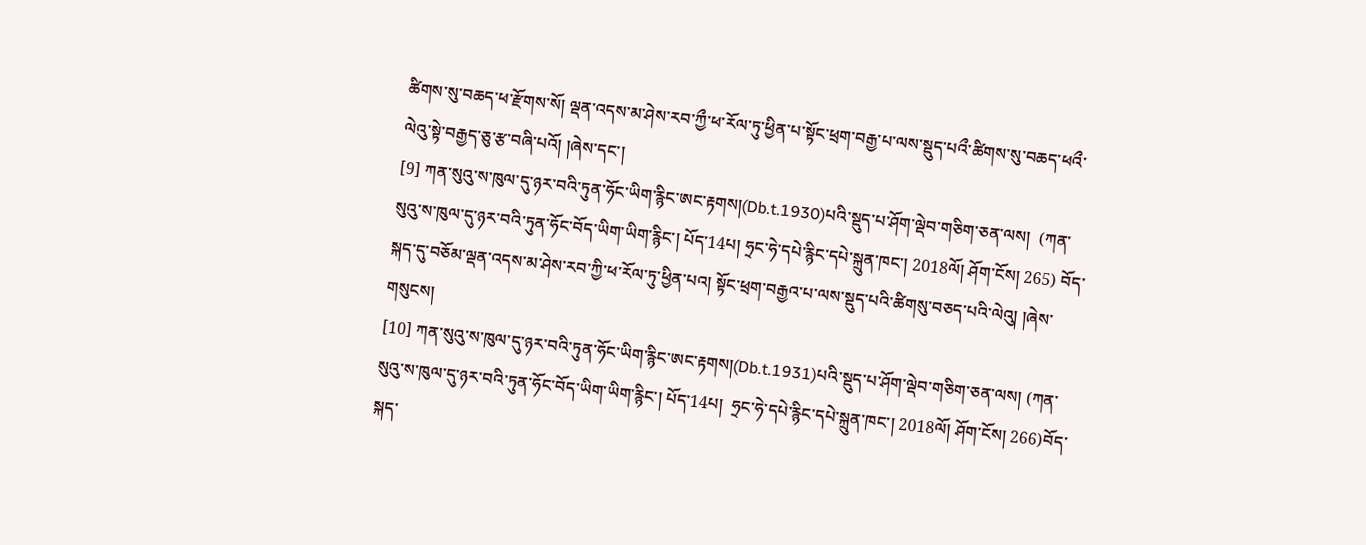ཚིགས་སུ་བཆད་ཕ་རྫོགས་སོ། ལྡན་འདས་མ་ཤེས་རབ་ཀྱྀ་ཕ་རོལ་ཏུ་ཕྱིན་པ་སྟོང་ཕྲག་བརྒྱ་པ་ལས་སྡུད་པའྀ་ཚིགས་སུ་བཆད་ཕའྀ་ལེའུ་སྟེ་བརྒྱད་ཅུ་རྩ་བཞི་པའོ། །ཞེས་དང་།
[9] ཀན་སུའུ་ས་ཁུལ་དུ་ཉར་བའི་ཏུན་ཧོང་ཡིག་རྙིང་ཨང་རྟགས།(Db.t.1930)པའི་སྡུད་པ་ཤོག་ལྡེབ་གཅིག་ཅན་ལས།  (ཀན་སུའུ་ས་ཁུལ་དུ་ཉར་བའི་ཏུན་ཧོང་བོད་ཡིག་ཡིག་རྙིང་། པོད་14པ། ཧྲང་ཧེ་དཔེ་རྙིང་དཔེ་སྐྲུན་ཁང་། 2018ལོ། ཤོག་ངོས། 265) བོད་སྐད་དུ་བཅོམ་ལྡན་འདས་མ་ཤེས་རབ་ཀྱི་ཕ་རོལ་ཏུ་ཕྱིན་པའ། སྟོང་ཕྲག་བརྒྱའ་པ་ལས་སྡུད་པའི་ཚིགསུ་བཅད་པའི་ལེའུ། །ཞེས་གསུངས།
[10] ཀན་སུའུ་ས་ཁུལ་དུ་ཉར་བའི་ཏུན་ཧོང་ཡིག་རྙིང་ཨང་རྟགས།(Db.t.1931)པའི་སྡུད་པ་ཤོག་ལྡེབ་གཅིག་ཅན་ལས། (ཀན་སུའུ་ས་ཁུལ་དུ་ཉར་བའི་ཏུན་ཧོང་བོད་ཡིག་ཡིག་རྙིང་། པོད་14པ།  ཧྲང་ཧེ་དཔེ་རྙིང་དཔེ་སྐྲུན་ཁང་། 2018ལོ། ཤོག་ངོས། 266)བོད་སྐད་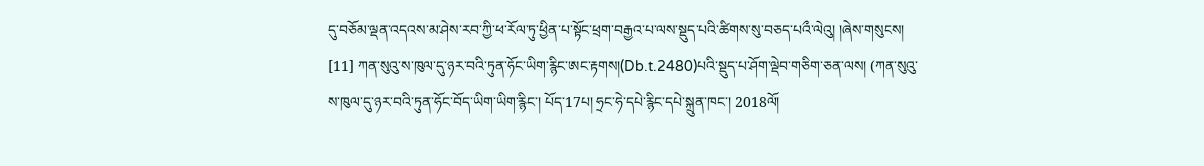དུ་བཅོམ་ལྡན་འདའས་མ་ཤེས་རབ་ཀྱི་ཕ་རོལ་ཏུ་ཕྱིན་པ་སྟོང་ཕྲག་བརྒྱའ་པ་ལས་སྡུད་པའི་ཚིགས་སུ་བཅད་པའྀ་ལེའུ། །ཞེས་གསུངས།
[11] ཀན་སུའུ་ས་ཁུལ་དུ་ཉར་བའི་ཏུན་ཧོང་ཡིག་རྙིང་ཨང་རྟགས།(Db.t.2480)པའི་སྡུད་པ་ཤོག་ལྡེབ་གཅིག་ཅན་ལས། (ཀན་སུའུ་ས་ཁུལ་དུ་ཉར་བའི་ཏུན་ཧོང་བོད་ཡིག་ཡིག་རྙིང་། པོད་17པ། ཧྲང་ཧེ་དཔེ་རྙིང་དཔེ་སྐྲུན་ཁང་། 2018ལོ།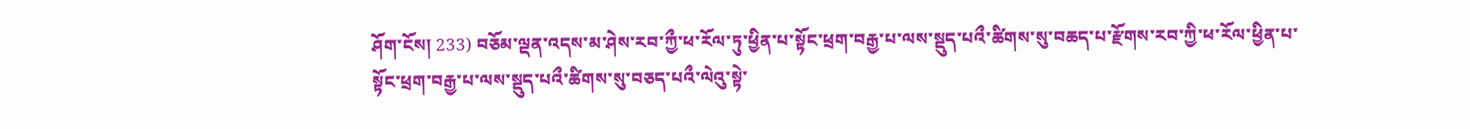ཤོག་ངོས། 233) བཅོམ་ལྡན་འདས་མ་ཤེས་རབ་ཀྱྀ་ཕ་རོལ་ཏུ་ཕྱིན་པ་སྟོང་ཕྲག་བརྒྱ་པ་ལས་སྡུད་པའྀ་ཚིགས་སུ་བཆད་པ་རྫོགས་རབ་ཀྱི་ཕ་རོལ་ཕྱིན་པ་སྟོང་ཕྲག་བརྒྱ་པ་ལས་སྡུད་པའྀ་ཚིགས་སུ་བཅད་པའྀ་ལེའུ་སྟེ་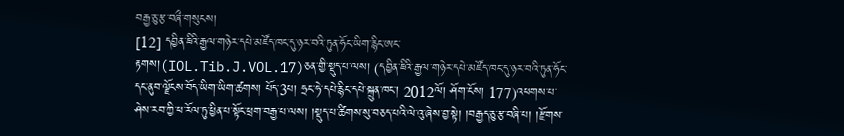བརྒྱ་ཅུ་རྩ་བཞྀ་གསུངས།
[12] དབྱིན་ཇིའི་རྒྱལ་གཉེར་དཔེ་མཛོད་ཁང་དུ་ཉར་བའི་ཏུན་ཧོང་ཡིག་རྙིང་ཨང་རྟགས།(IOL.Tib.J.VOL.17)ཅན་གྱི་སྡུད་པ་ལས། (དབྱིན་ཇིའི་རྒྱལ་གཉེར་དཔེ་མཛོད་ཁང་དུ་ཉར་བའི་ཏུན་ཧོང་དང་ནུབ་ལྗོངས་བོད་ཡིག་ཡིག་ཚགས། པོད་3པ། ཧྲང་ཧེ་དཔེ་རྙིང་དཔེ་སྐྲུན་ཁང་། 2012ལོ། ཤོག་ངོས། 177)འཕགས་པ་ཤེས་རབ་ཀྱི་ཕ་རོལ་ཏུ་ཕྱིན་པ་སྟོང་ཕྲག་བརྒྱ་པ་ལས། །སྡུད་པ་ཚིགས་སུ་བཅད་པའི་ལེ་འུ་ཞེས་བྱ་སྟེ། །བརྒྱད་ཅུ་རྩ་བཞི་པ། །རྫོགས་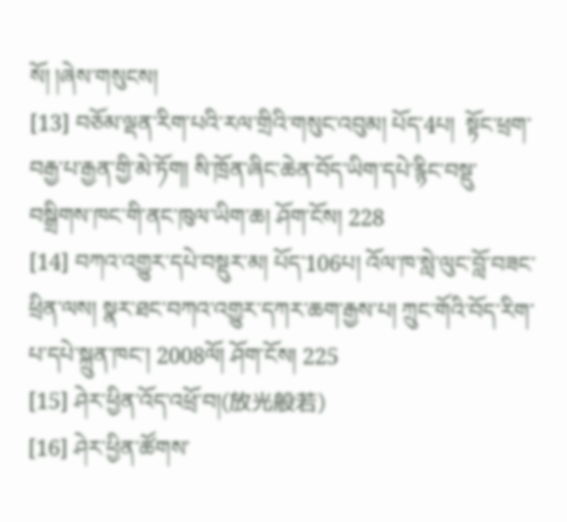སོ། །ཞེས་གསུངས།
[13] བཅོམ་ལྡན་རིག་པའི་རལ་གྲིའི་གསུང་འབུམ། པོད་4པ།  སྟོང་ཕྲག་བརྒྱ་པ་རྒྱན་གྱི་མེ་ཏོག། སི་ཁྲོན་ཞིང་ཆེན་བོད་ཡིག་དཔེ་རྙིང་བསྡུ་བསྒྲིགས་ཁང་གི་ནང་ཁུལ་ཡིག་ཆ། ཤོག་ངོས། 228
[14] བཀའ་འགྱུར་དཔེ་བསྡུར་མ། པོད་106པ། འོལ་ཁ་སླེ་ལུང་བློ་བཟང་ཕྲིན་ལས། སྣར་ཐང་བཀའ་འགྱུར་དཀར་ཆག་རྒྱས་པ། ཀྲུང་གོའི་བོད་རིག་པ་དཔེ་སྐྲུན་ཁང་། 2008ལོ། ཤོག་ངོས། 225
[15] ཤེར་ཕྱིན་འོད་འཕྲོ་བ།(放光般若)
[16] ཤེར་ཕྱིན་ཚོགས་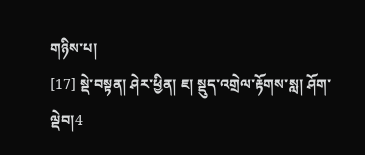གཉིས་པ།
[17] སྡེ་བསྟན། ཤེར་ཕྱིན། ཇ། སྡུད་འགྲེལ་རྟོགས་སླ། ཤོག་ལྡེབ།4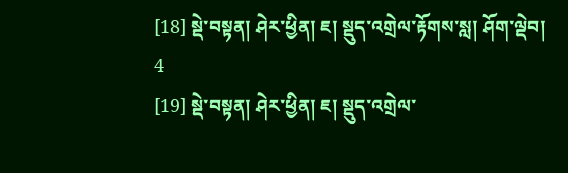[18] སྡེ་བསྟན། ཤེར་ཕྱིན། ཇ། སྡུད་འགྲེལ་རྟོགས་སླ། ཤོག་ལྡེབ། 4
[19] སྡེ་བསྟན། ཤེར་ཕྱིན། ཇ། སྡུད་འགྲེལ་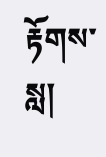རྟོགས་སླ།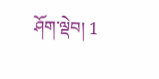ཤོག་ལྡེབ། 1